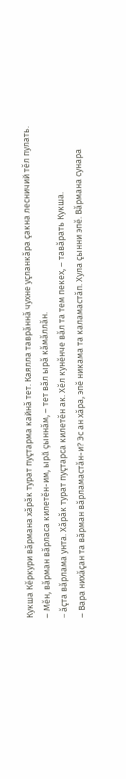Кукша Кĕркури вăрмана хăрăк турат пуçтарма кайнă тет. Каялла таврăннă чухне уçланкăра çакна лесничий тĕл пулать.
– Мĕн, вăрман вăрласа килетĕн-им, ырă çыннăм, – тет вăл ырă кăмăллăн.
– ăçта вăрлама унта. Хăрăк турат пуçтарса килетĕн ак. Хĕл кунĕнче вăл та тем пекех, – тавăрать Кукша.
– Вара нихăçан та вăрман вăрламастăн-и? Эс ан хăра, эпĕ никама та каламастăп. Хула çынни эпĕ. Вăрмана сунара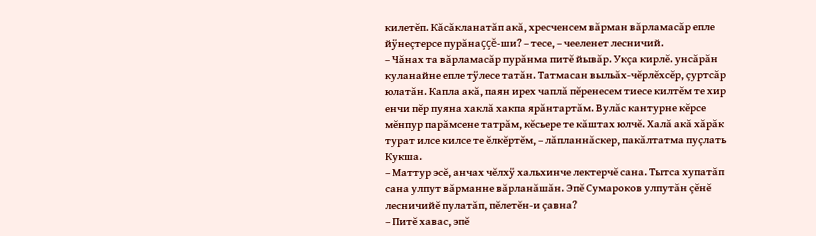килетĕп. Кăсăкланатăп акă, хресченсем вăрман вăрламасăр епле йÿнеçтерсе пурăнаççĕ-ши? – тесе, – чееленет лесничий.
– Чăнах та вăрламасăр пурăнма питĕ йывăр. Укçа кирлĕ. унсăрăн куланайне епле тÿлесе татăн. Татмасан выльăх-чĕрлĕхсĕр, çуртсăр юлатăн. Капла акă, паян ирех чаплă пĕренесем тиесе килтĕм те хир енчи пĕр пуяна хаклă хакпа ярăнтартăм. Вулăс кантурне кĕрсе мĕнпур парăмсене татрăм, кĕсьере те кăштах юлчĕ. Халă акă хăрăк турат илсе килсе те ĕлкĕртĕм, – лăпланнăскер, пакăлтатма пуçлать Кукша.
– Маттур эсĕ, анчах чĕлхÿ хальхинче лектерчĕ сана. Тытса хупатăп сана улпут вăрманне вăрланăшăн. Эпĕ Сумароков улпутăн çĕнĕ лесничийĕ пулатăп, пĕлетĕн-и çавна?
– Питĕ хавас, эпĕ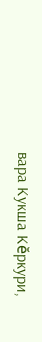вара Кукша Кĕркури,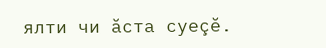ялти чи ăста суеçĕ.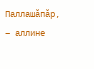Паллашăпăр, – аллине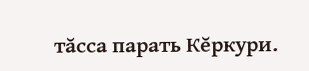тăсса парать Кĕркури.